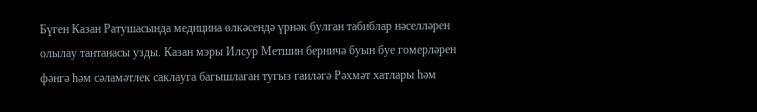Бүген Казан Ратушасында медицина өлкәсендә үрнәк булган табиблар нәселләрен олылау тантанасы узды. Казан мэры Илсур Метшин берничә буын буе гомерләрен фәнгә һәм сәламәтлек саклауга багышлаган тугыз гаиләгә Рәхмәт хатлары һәм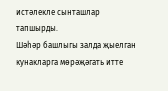истәлекле сынташлар тапшырды.
Шәһәр башлыгы залда җыелган кунакларга мөрәҗәгать итте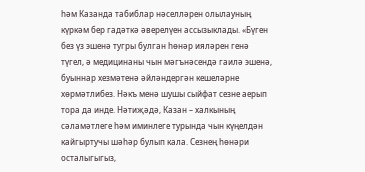һәм Казанда табиблар нәселләрен олылауның күркәм бер гадәткә әверелүен ассызыклады. «Бүген без үз эшенә тугры булган һөнәр ияләрен генә түгел, ә медицинаны чын мәгънәсендә гаилә эшенә, буыннар хезмәтенә әйләндергән кешеләрне хөрмәтлибез. Нәкъ менә шушы сыйфат сезне аерып тора да инде. Нәтиҗәдә, Казан – халкының сәламәтлеге һәм иминлеге турында чын күңелдән кайгыртучы шәһәр булып кала. Сезнең һөнәри осталыгыгыз,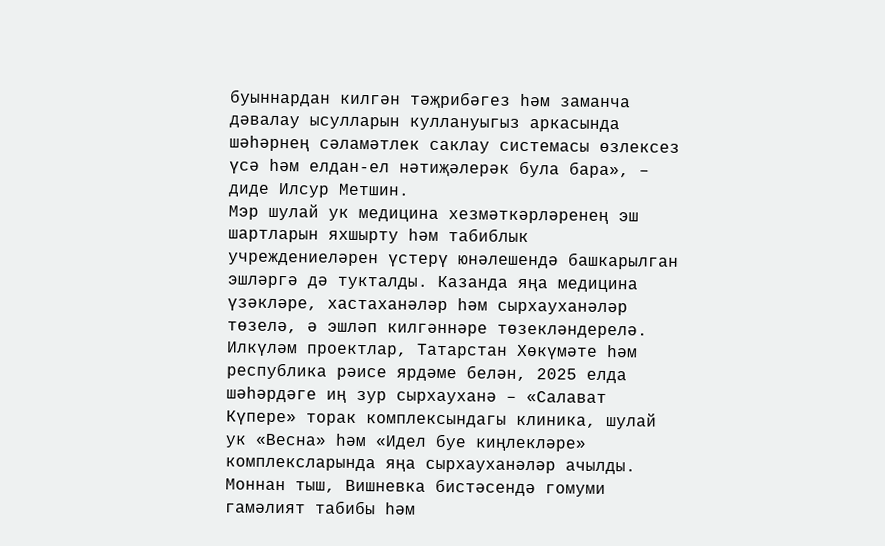буыннардан килгән тәҗрибәгез һәм заманча дәвалау ысулларын куллануыгыз аркасында шәһәрнең сәламәтлек саклау системасы өзлексез үсә һәм елдан-ел нәтиҗәлерәк була бара», – диде Илсур Метшин.
Мэр шулай ук медицина хезмәткәрләренең эш шартларын яхшырту һәм табиблык учреждениеләрен үстерү юнәлешендә башкарылган эшләргә дә тукталды. Казанда яңа медицина үзәкләре, хастаханәләр һәм сырхауханәләр төзелә, ә эшләп килгәннәре төзекләндерелә. Илкүләм проектлар, Татарстан Хөкүмәте һәм республика рәисе ярдәме белән, 2025 елда шәһәрдәге иң зур сырхауханә – «Салават Күпере» торак комплексындагы клиника, шулай ук «Весна» һәм «Идел буе киңлекләре» комплексларында яңа сырхауханәләр ачылды. Моннан тыш, Вишневка бистәсендә гомуми гамәлият табибы һәм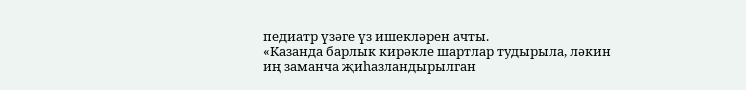педиатр үзәге үз ишекләрен ачты.
«Казанда барлык кирәкле шартлар тудырыла, ләкин иң заманча җиһазландырылган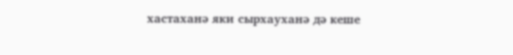хастаханә яки сырхауханә дә кеше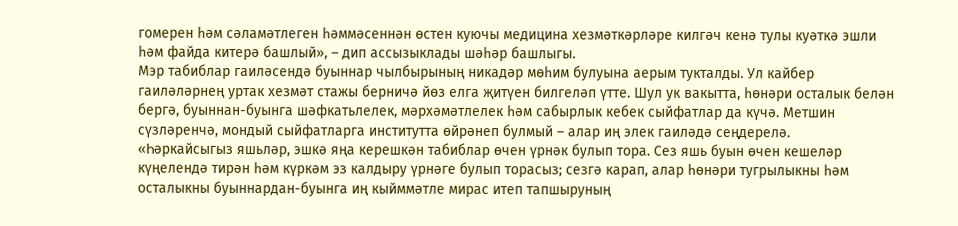гомерен һәм сәламәтлеген һәммәсеннән өстен куючы медицина хезмәткәрләре килгәч кенә тулы куәткә эшли һәм файда китерә башлый», – дип ассызыклады шәһәр башлыгы.
Мэр табиблар гаиләсендә буыннар чылбырының никадәр мөһим булуына аерым тукталды. Ул кайбер гаиләләрнең уртак хезмәт стажы берничә йөз елга җитүен билгеләп үтте. Шул ук вакытта, һөнәри осталык белән бергә, буыннан-буынга шәфкатьлелек, мәрхәмәтлелек һәм сабырлык кебек сыйфатлар да күчә. Метшин сүзләренчә, мондый сыйфатларга институтта өйрәнеп булмый – алар иң элек гаиләдә сеңдерелә.
«Һәркайсыгыз яшьләр, эшкә яңа керешкән табиблар өчен үрнәк булып тора. Сез яшь буын өчен кешеләр күңелендә тирән һәм күркәм эз калдыру үрнәге булып торасыз; сезгә карап, алар һөнәри тугрылыкны һәм осталыкны буыннардан-буынга иң кыйммәтле мирас итеп тапшыруның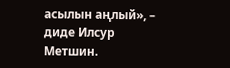асылын аңлый», – диде Илсур Метшин.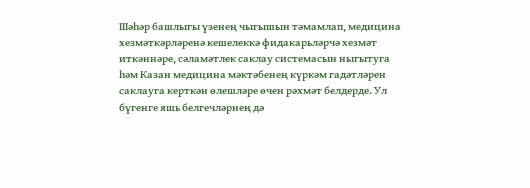Шәһәр башлыгы үзенең чыгышын тәмамлап, медицина хезмәткәрләренә кешелеккә фидакарьләрчә хезмәт иткәннәре, сәламәтлек саклау системасын ныгытуга һәм Казан медицина мәктәбенең күркәм гадәтләрен саклауга керткән өлешләре өчен рәхмәт белдерде. Ул бүгенге яшь белгечләрнең дә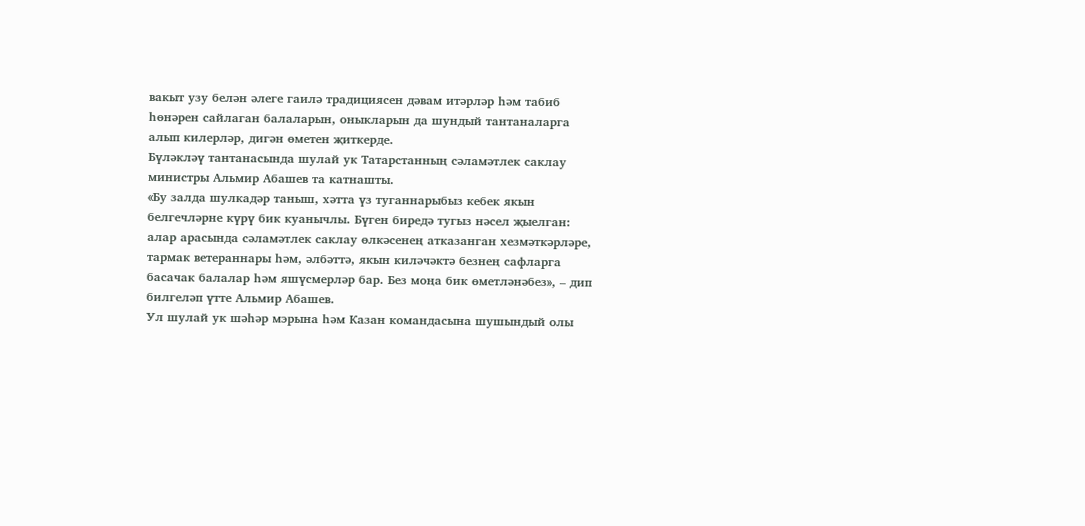вакыт узу белән әлеге гаилә традициясен дәвам итәрләр һәм табиб һөнәрен сайлаган балаларын, оныкларын да шундый тантаналарга алып килерләр, дигән өметен җиткерде.
Бүләкләү тантанасында шулай ук Татарстанның сәламәтлек саклау министры Альмир Абашев та катнашты.
«Бу залда шулкадәр таныш, хәтта үз туганнарыбыз кебек якын белгечләрне күрү бик куанычлы. Бүген биредә тугыз нәсел җыелган: алар арасында сәламәтлек саклау өлкәсенең атказанган хезмәткәрләре, тармак ветераннары һәм, әлбәттә, якын киләчәктә безнең сафларга басачак балалар һәм яшүсмерләр бар. Без моңа бик өметләнәбез», – дип билгеләп үтте Альмир Абашев.
Ул шулай ук шәһәр мэрына һәм Казан командасына шушындый олы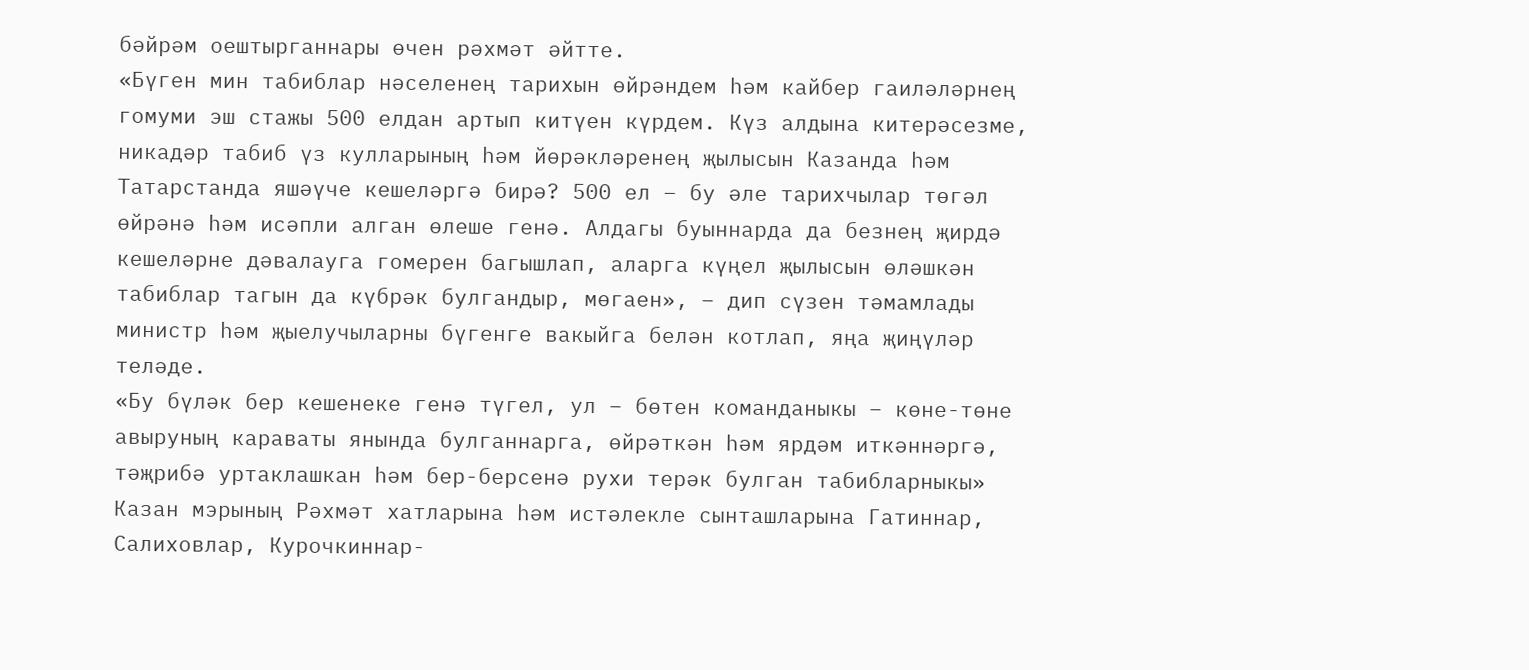бәйрәм оештырганнары өчен рәхмәт әйтте.
«Бүген мин табиблар нәселенең тарихын өйрәндем һәм кайбер гаиләләрнең гомуми эш стажы 500 елдан артып китүен күрдем. Күз алдына китерәсезме, никадәр табиб үз кулларының һәм йөрәкләренең җылысын Казанда һәм Татарстанда яшәүче кешеләргә бирә? 500 ел – бу әле тарихчылар төгәл өйрәнә һәм исәпли алган өлеше генә. Алдагы буыннарда да безнең җирдә кешеләрне дәвалауга гомерен багышлап, аларга күңел җылысын өләшкән табиблар тагын да күбрәк булгандыр, мөгаен», – дип сүзен тәмамлады министр һәм җыелучыларны бүгенге вакыйга белән котлап, яңа җиңүләр теләде.
«Бу бүләк бер кешенеке генә түгел, ул – бөтен команданыкы – көне-төне авыруның караваты янында булганнарга, өйрәткән һәм ярдәм иткәннәргә, тәҗрибә уртаклашкан һәм бер-берсенә рухи терәк булган табибларныкы»
Казан мэрының Рәхмәт хатларына һәм истәлекле сынташларына Гатиннар, Салиховлар, Курочкиннар-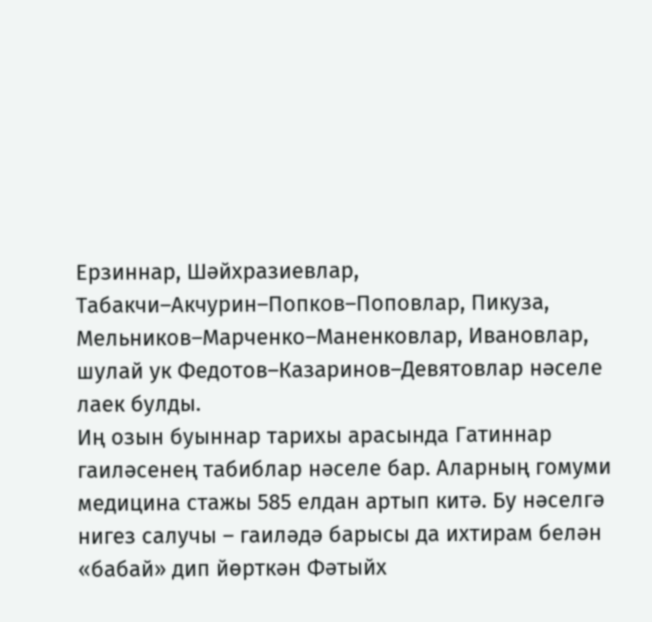Ерзиннар, Шәйхразиевлар, Табакчи–Акчурин–Попков–Поповлар, Пикуза, Мельников–Марченко–Маненковлар, Ивановлар, шулай ук Федотов–Казаринов–Девятовлар нәселе лаек булды.
Иң озын буыннар тарихы арасында Гатиннар гаиләсенең табиблар нәселе бар. Аларның гомуми медицина стажы 585 елдан артып китә. Бу нәселгә нигез салучы – гаиләдә барысы да ихтирам белән «бабай» дип йөрткән Фәтыйх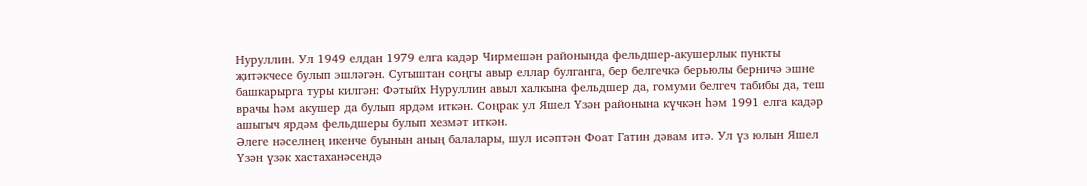Нуруллин. Ул 1949 елдан 1979 елга кадәр Чирмешән районында фельдшер-акушерлык пункты җитәкчесе булып эшләгән. Сугыштан соңгы авыр еллар булганга, бер белгечкә берьюлы берничә эшне башкарырга туры килгән: Фәтыйх Нуруллин авыл халкына фельдшер да, гомуми белгеч табибы да, теш врачы һәм акушер да булып ярдәм иткән. Соңрак ул Яшел Үзән районына күчкән һәм 1991 елга кадәр ашыгыч ярдәм фельдшеры булып хезмәт иткән.
Әлеге нәселнең икенче буынын аның балалары, шул исәптән Фоат Гатин дәвам итә. Ул үз юлын Яшел Үзән үзәк хастаханәсендә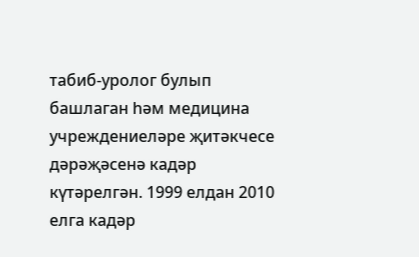табиб-уролог булып башлаган һәм медицина учреждениеләре җитәкчесе дәрәҗәсенә кадәр күтәрелгән. 1999 елдан 2010 елга кадәр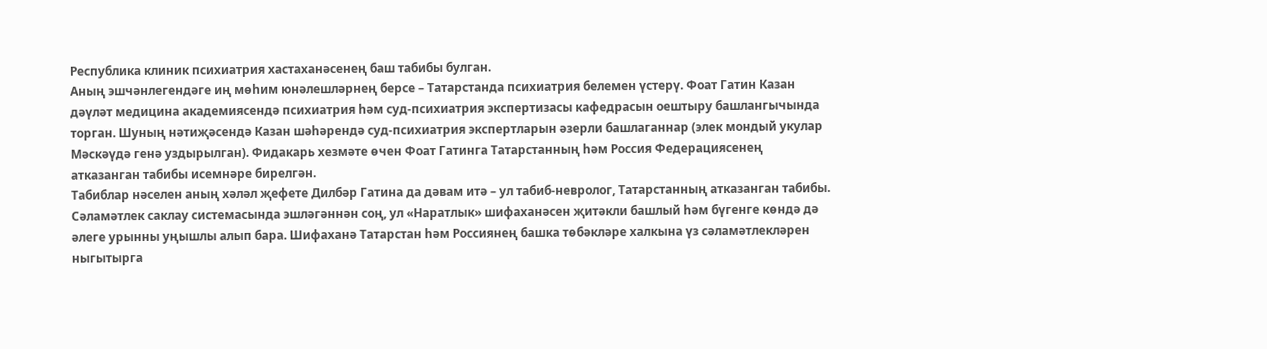Республика клиник психиатрия хастаханәсенең баш табибы булган.
Аның эшчәнлегендәге иң мөһим юнәлешләрнең берсе – Татарстанда психиатрия белемен үстерү. Фоат Гатин Казан дәүләт медицина академиясендә психиатрия һәм суд-психиатрия экспертизасы кафедрасын оештыру башлангычында торган. Шуның нәтиҗәсендә Казан шәһәрендә суд-психиатрия экспертларын әзерли башлаганнар (элек мондый укулар Мәскәүдә генә уздырылган). Фидакарь хезмәте өчен Фоат Гатинга Татарстанның һәм Россия Федерациясенең атказанган табибы исемнәре бирелгән.
Табиблар нәселен аның хәләл җефете Дилбәр Гатина да дәвам итә – ул табиб-невролог, Татарстанның атказанган табибы. Сәламәтлек саклау системасында эшләгәннән соң, ул «Наратлык» шифаханәсен җитәкли башлый һәм бүгенге көндә дә әлеге урынны уңышлы алып бара. Шифаханә Татарстан һәм Россиянең башка төбәкләре халкына үз сәламәтлекләрен ныгытырга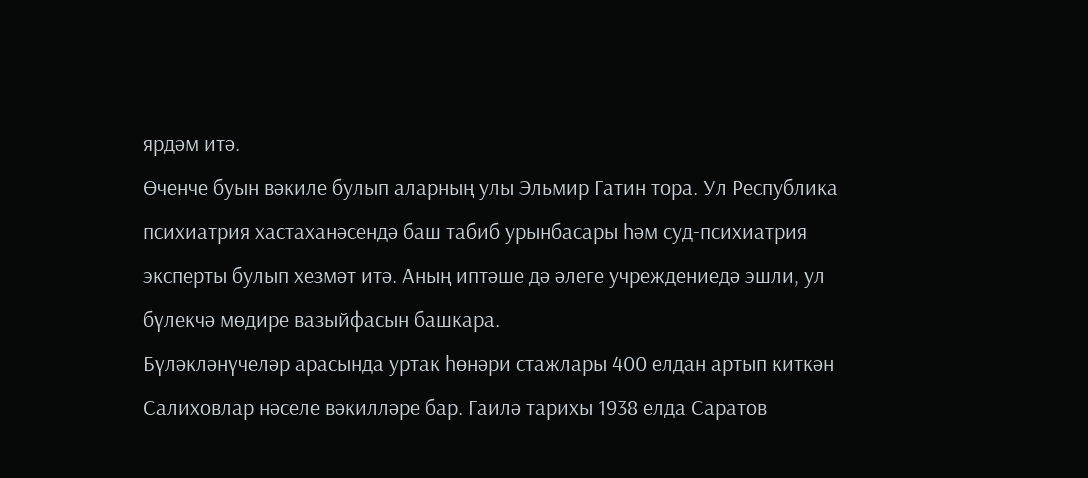ярдәм итә.
Өченче буын вәкиле булып аларның улы Эльмир Гатин тора. Ул Республика психиатрия хастаханәсендә баш табиб урынбасары һәм суд-психиатрия эксперты булып хезмәт итә. Аның иптәше дә әлеге учреждениедә эшли, ул бүлекчә мөдире вазыйфасын башкара.
Бүләкләнүчеләр арасында уртак һөнәри стажлары 400 елдан артып киткән Салиховлар нәселе вәкилләре бар. Гаилә тарихы 1938 елда Саратов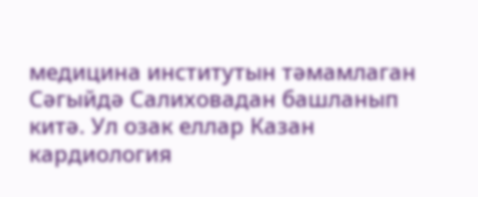медицина институтын тәмамлаган Сәгыйдә Салиховадан башланып китә. Ул озак еллар Казан кардиология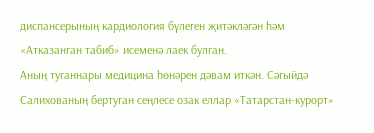диспансерының кардиология бүлеген җитәкләгән һәм «Атказанган табиб» исеменә лаек булган.
Аның туганнары медицина һөнәрен дәвам иткән. Сәгыйдә Салихованың бертуган сеңлесе озак еллар «Татарстан-курорт»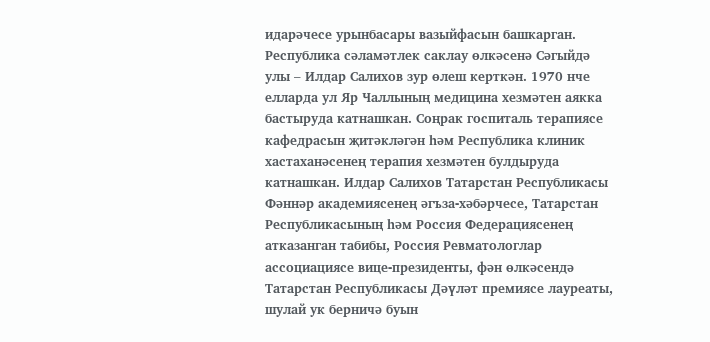идарәчесе урынбасары вазыйфасын башкарган. Республика сәламәтлек саклау өлкәсенә Сәгыйдә улы – Илдар Салихов зур өлеш керткән. 1970 нче елларда ул Яр Чаллының медицина хезмәтен аякка бастыруда катнашкан. Соңрак госпиталь терапиясе кафедрасын җитәкләгән һәм Республика клиник хастаханәсенең терапия хезмәтен булдыруда катнашкан. Илдар Салихов Татарстан Республикасы Фәннәр академиясенең әгъза-хәбәрчесе, Татарстан Республикасының һәм Россия Федерациясенең атказанган табибы, Россия Ревматологлар ассоциациясе вице-президенты, фән өлкәсендә Татарстан Республикасы Дәүләт премиясе лауреаты, шулай ук берничә буын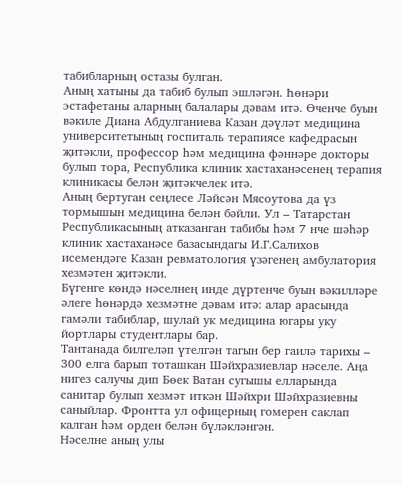табибларның остазы булган.
Аның хатыны да табиб булып эшләгән. Һөнәри эстафетаны аларның балалары дәвам итә. Өченче буын вәкиле Диана Абдулганиева Казан дәүләт медицина университетының госпиталь терапиясе кафедрасын җитәкли, профессор һәм медицина фәннәре докторы булып тора, Республика клиник хастаханәсенең терапия клиникасы белән җитәкчелек итә.
Аның бертуган сеңлесе Ләйсән Мясоутова да үз тормышын медицина белән бәйли. Ул – Татарстан Республикасының атказанган табибы һәм 7 нче шәһәр клиник хастаханәсе базасындагы И.Г.Салихов исемендәге Казан ревматология үзәгенең амбулатория хезмәтен җитәкли.
Бүгенге көндә нәселнең инде дүртенче буын вәкилләре әлеге һөнәрдә хезмәтне дәвам итә: алар арасында гамәли табиблар, шулай ук медицина югары уку йортлары студентлары бар.
Тантанада билгеләп үтелгән тагын бер гаилә тарихы – 300 елга барып тоташкан Шәйхразиевлар нәселе. Аңа нигез салучы дип Бөек Ватан сугышы елларында санитар булып хезмәт иткән Шәйхри Шәйхразиевны саныйлар. Фронтта ул офицерның гомерен саклап калган һәм орден белән бүләкләнгән.
Нәселне аның улы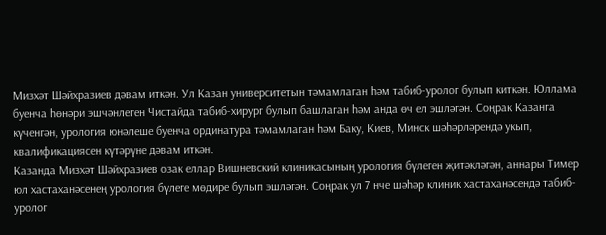Мизхәт Шәйхразиев дәвам иткән. Ул Казан университетын тәмамлаган һәм табиб-уролог булып киткән. Юллама буенча һөнәри эшчәнлеген Чистайда табиб-хирург булып башлаган һәм анда өч ел эшләгән. Соңрак Казанга күченгән, урология юнәлеше буенча ординатура тәмамлаган һәм Баку, Киев, Минск шәһәрләрендә укып, квалификациясен күтәрүне дәвам иткән.
Казанда Мизхәт Шәйхразиев озак еллар Вишневский клиникасының урология бүлеген җитәкләгән, аннары Тимер юл хастаханәсенең урология бүлеге мөдире булып эшләгән. Соңрак ул 7 нче шәһәр клиник хастаханәсендә табиб-уролог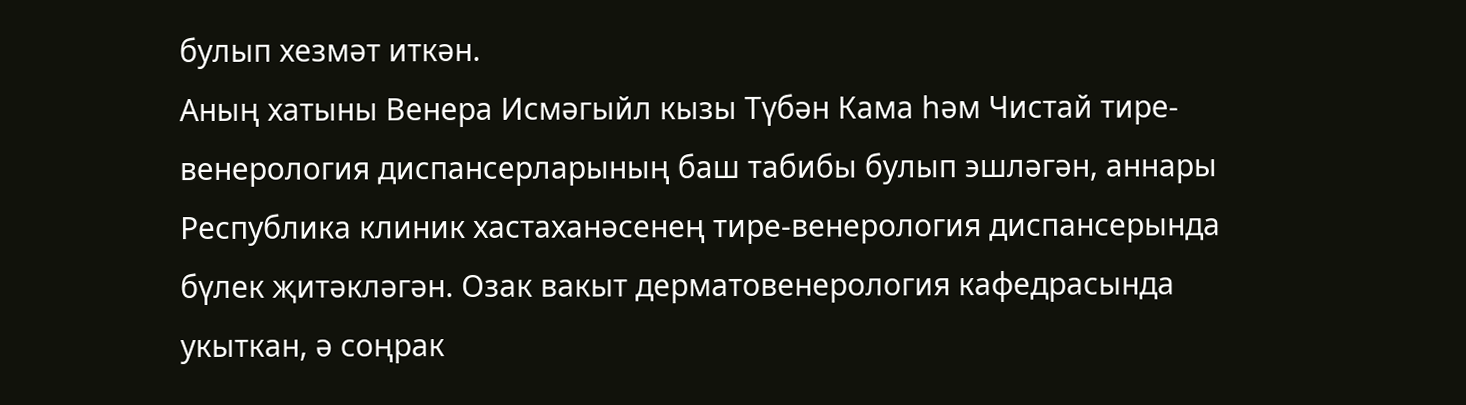булып хезмәт иткән.
Аның хатыны Венера Исмәгыйл кызы Түбән Кама һәм Чистай тире-венерология диспансерларының баш табибы булып эшләгән, аннары Республика клиник хастаханәсенең тире-венерология диспансерында бүлек җитәкләгән. Озак вакыт дерматовенерология кафедрасында укыткан, ә соңрак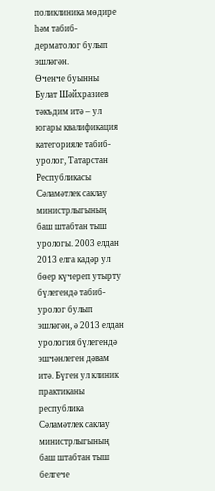поликлиника мөдире һәм табиб-дерматолог булып эшләгән.
Өченче буынны Булат Шәйхразиев тәкъдим итә – ул югары квалификация категорияле табиб-уролог, Татарстан Республикасы Сәламәтлек саклау министрлыгының баш штабтан тыш урологы. 2003 елдан 2013 елга кадәр ул бөер күчереп утырту бүлегендә табиб-уролог булып эшләгән, ә 2013 елдан урология бүлегендә эшчәнлеген дәвам итә. Бүген ул клиник практиканы республика Сәламәтлек саклау министрлыгының баш штабтан тыш белгече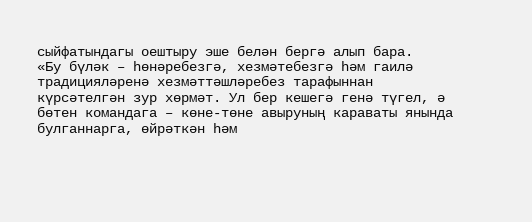сыйфатындагы оештыру эше белән бергә алып бара.
«Бу бүләк – һөнәребезгә, хезмәтебезгә һәм гаилә традицияләренә хезмәттәшләребез тарафыннан күрсәтелгән зур хөрмәт. Ул бер кешегә генә түгел, ә бөтен командага – көне-төне авыруның караваты янында булганнарга, өйрәткән һәм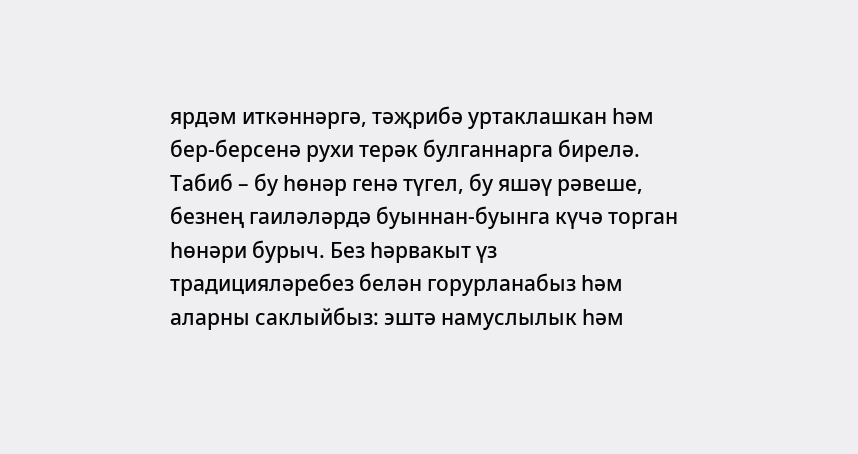ярдәм иткәннәргә, тәҗрибә уртаклашкан һәм бер-берсенә рухи терәк булганнарга бирелә. Табиб – бу һөнәр генә түгел, бу яшәү рәвеше, безнең гаиләләрдә буыннан-буынга күчә торган hөнәри бурыч. Без һәрвакыт үз традицияләребез белән горурланабыз һәм аларны саклыйбыз: эштә намуслылык һәм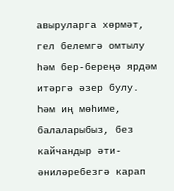авыруларга хөрмәт, гел белемгә омтылу һәм бер-береңә ярдәм итәргә әзер булу. Һәм иң мөһиме, балаларыбыз, без кайчандыр әти-әниләребезгә карап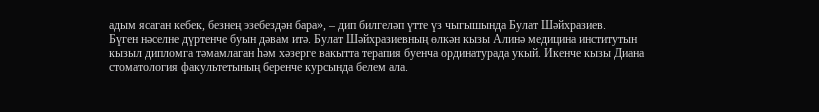адым ясаган кебек, безнең эзебездән бара», – дип билгеләп үтте үз чыгышында Булат Шәйхразиев.
Бүген нәселне дүртенче буын дәвам итә. Булат Шәйхразиевның өлкән кызы Алинә медицина институтын кызыл дипломга тәмамлаган һәм хәзерге вакытта терапия буенча ординатурада укый. Икенче кызы Диана стоматология факультетының беренче курсында белем ала.